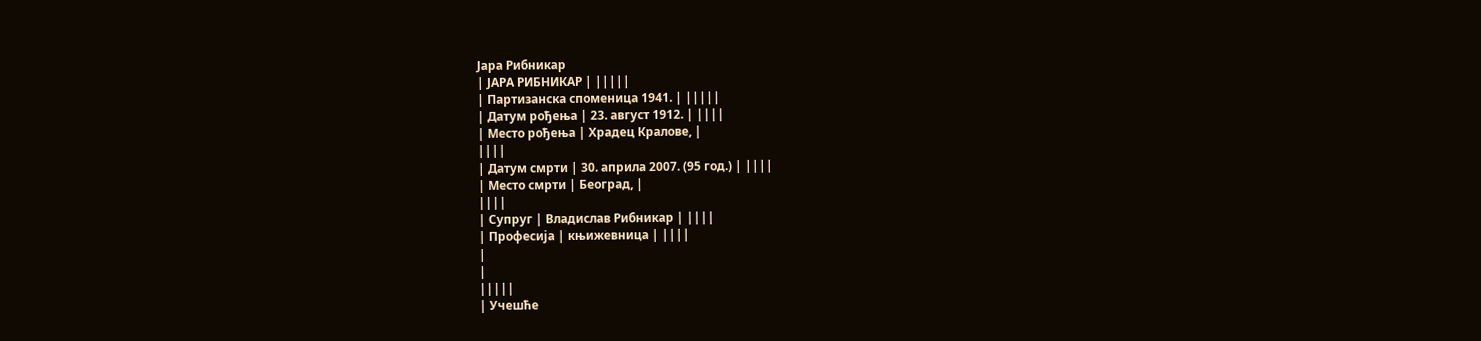Јара Рибникар
| ЈАРА РИБНИКАР | |||||
| Партизанска споменица 1941. | |||||
| Датум рођења | 23. август 1912. | ||||
| Место рођења | Храдец Кралове, |
||||
| Датум смрти | 30. априла 2007. (95 год.) | ||||
| Место смрти | Београд, |
||||
| Супруг | Владислав Рибникар | ||||
| Професија | књижевница | ||||
|
|
|||||
| Учешће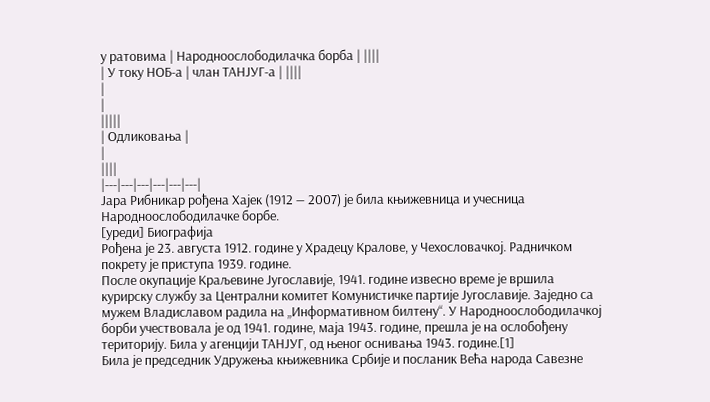у ратовима | Народноослободилачка борба | ||||
| У току НОБ-а | члан ТАНЈУГ-а | ||||
|
|
|||||
| Одликовања |
|
||||
|---|---|---|---|---|---|
Јара Рибникар рођена Хајек (1912 — 2007) је била књижевница и учесница Народноослободилачке борбе.
[уреди] Биографија
Рођена је 23. августа 1912. године у Храдецу Кралове, у Чехословачкој. Радничком покрету је приступа 1939. године.
После окупације Краљевине Југославије, 1941. године извесно време је вршила курирску службу за Централни комитет Комунистичке партије Југославије. Заједно са мужем Владиславом радила на „Информативном билтену“. У Народноослободилачкој борби учествовала је од 1941. године, маја 1943. године, прешла је на ослобођену територију. Била у агенцији ТАНЈУГ, од њеног оснивања 1943. године.[1]
Била је председник Удружења књижевника Србије и посланик Већа народа Савезне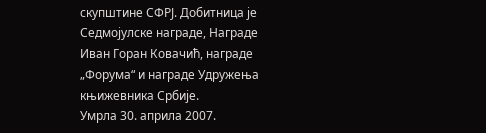скупштине СФРЈ. Добитница је Седмојулске награде, Награде Иван Горан Ковачић, награде „Форума“ и награде Удружења књижевника Србије.
Умрла 30. априла 2007.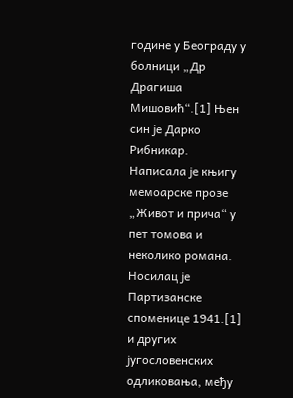године у Београду у болници „Др Драгиша Мишовић“.[1] Њен син је Дарко Рибникар.
Написала је књигу мемоарске прозе „Живот и прича“ у пет томова и неколико романа.
Носилац је Партизанске споменице 1941.[1] и других југословенских одликовања, међу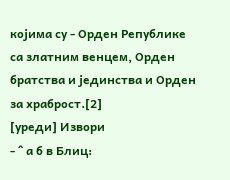којима су - Орден Републике са златним венцем, Орден братства и јединства и Орден за храброст.[2]
[уреди] Извори
- ^ а б в Блиц: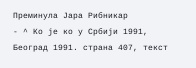Преминула Јара Рибникар
- ^ Ко је ко у Србији 1991, Београд 1991. страна 407, текст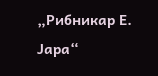„Рибникар Е. Јара“